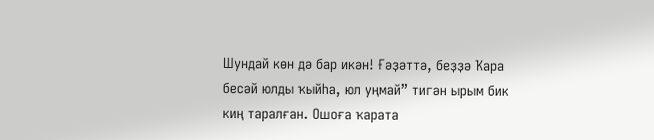Шундай көн дә бар икән! Ғәҙәттә, беҙҙә Ҡара бесәй юлды ҡыйһа, юл уңмай” тигән ырым бик киң таралған. Ошоға ҡарата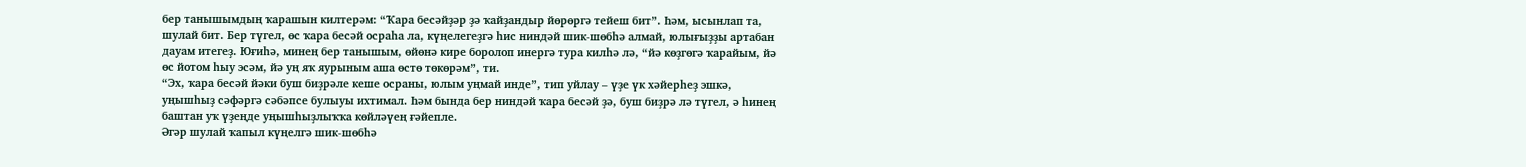бер танышымдың ҡарашын килтерәм: “Ҡара бесәйҙәр ҙә ҡайҙандыр йөрөргә тейеш бит”. Һәм, ысынлап та, шулай бит. Бер түгел, өс ҡара бесәй осраһа ла, күңелегеҙгә һис ниндәй шик-шөбһә алмай, юлығыҙҙы артабан дауам итегеҙ. Юғиһә, минең бер танышым, өйөнә кире боролоп инергә тура килһә лә, “йә көҙгөгә ҡарайым, йә өс йотом һыу эсәм, йә уң яҡ яурыным аша өстө төкөрәм”, ти.
“Эх, ҡара бесәй йәки буш биҙрәле кеше осраны, юлым уңмай инде”, тип уйлау – үҙе үк хәйерһеҙ эшкә, уңышһыҙ сәфәргә сәбәпсе булыуы ихтимал. Һәм бында бер ниндәй ҡара бесәй ҙә, буш биҙрә лә түгел, ә һинең баштан уҡ үҙеңде уңышһыҙлыҡҡа көйләүең ғәйепле.
Әгәр шулай ҡапыл күңелгә шик-шөбһә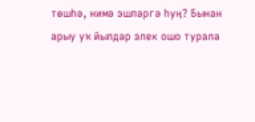төшһә, нимә эшләргә һуң? Бынан арыу уҡ йылдар элек ошо турала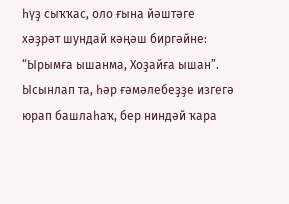һүҙ сыҡҡас, оло ғына йәштәге хәҙрәт шундай кәңәш биргәйне: “Ырымға ышанма, Хоҙайға ышан”. Ысынлап та, һәр ғәмәлебеҙҙе изгегә юрап башлаһаҡ, бер ниндәй ҡара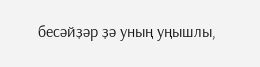бесәйҙәр ҙә уның уңышлы,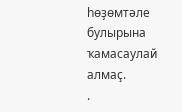һөҙөмтәле булырына ҡамасаулай алмаҫ.
.